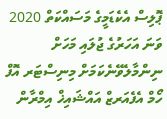ޕޮލިސް އެކެޑަމީގެ މަސައްކަތް 2020 ވަނަ އަހަރުގެ ޖުލައި މަހަށް ނިންމާލެވޭނެކަމަށް މިނިސްޓަރ އޮފް ހޯމް އެފެއަރޒް އައްޝައިޚް އިމްރާން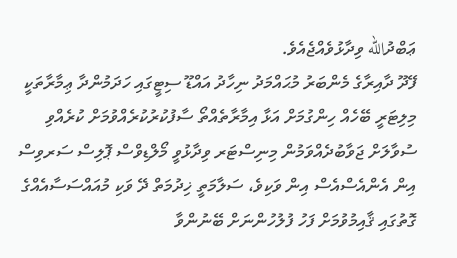ޢަބްދުالله ވިދާޅުވެއްޖެއެވެ.
ފޭދޫ ދާއިރާގެ މެންބަރު މުޙައްމަދު ނިހާދު އައްޑޫ ސިޓީގައި ހަދަމުންދާ ޢިމާރާތަކީ މިލިޓަރީ ބޭހެއް ހިންގުމަށް އަޅާ އިމާރާތެއްތޯ ސާފުކުރުކުރެއްވުމަށް ކުރެއްވި ސުވާލަށް ޖަވާބުދެއްވަމުން މިނިސްޓަރ ވިދާޅުވީ މޯލްޑިވްސް ޕޮލިސް ސަރވިސް އިން އެންއެސްއެސް އިން ވަކިވެ، ސަލާމަތީ ޚިދުމަތް ދޭ ވަކި މުއައްސަސާއެއްގެ ގޮތުގައި ޤާއިމުވުމަށް ފަހު ފުލުހުންނަށް ބޭނުންވާ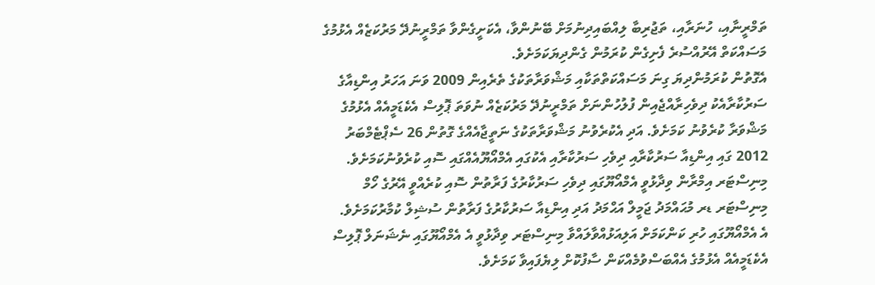ތަމްރީނާއި، ހުނަރާއި، ތަޖުރިބާ ލިއްބައިދިނުމަށް ބޭނުންވާ، އެކަށީގެންވާ ތަމްރީނުދޭ މަރުކަޒެއް އެޅުމުގެ މަސައްކަތް އޭރުއްސުރެ ފެށިގެން ކުރަމުން ގެންދިޔަކަމަށެވެ.
އެގޮތުން ކުރަމުންދިޔަ ގިނަ މަސައްކަތްތަކާއި މަޝްވަރާތަކުގެ ތެރެއިން 2009 ވަނަ އަހަރު އިންޑިއާގެ ސަރުކާރާއެކު ދިވެހިރާއްޖެއިން ފުލުހުންނަށް ތަމްރީނުދޭ މަރުކަޒެއް ނުވަތަ ޕޮލިސް އެކެޑަމީއެއް އެޅުމުގެ މަޝްވަރާ ކުރެވުނު ކަމަށެވެ. އަދި އެކުރެވުނު މަޝްވަރާތަކުގެ ނަތީޖާއެއްގެ ގޮތުން 26 ސެޕްޓެމްބަރު 2012 ގައި އިންޑިއާ ސަރުކާރާއި ދިވެހި ސަރުކާރާއި އެކުގައި އެމްއޯޔޫއެއްގައި ސޮއި ކުރެވުނުކަމަށެވެ. މިނިސްޓަރ އިމްރާން ވިދާޅުވީ އެމްއޯޔޫގައި ދިވެހި ސަރުކާރުގެ ފަރާތުން ސޮއި ކުރެއްވީ އޭރުގެ ހޯމް މިނިސްޓަރ ޑރ މުޙައްމަދު ޖަމީލް އަޙްމަދު އަދި އިންޑިއާ ސަރުކާރުގެ ފަރާތުން ސުޝިލް ކުމާރުކަމަށެވެ.
އެ އެމްއޯޔޫގައި ހުރި ކަންކަމަށް އަލިއަޅުއްވާލައްވާ މިނިސްޓަރ ވިދާޅުވީ އެ އެމްއޯޔޫގައި ނެޝަނަލް ޕޮލިސް އެކެޑަމީއެއް އެޅުމުގެ އެއްބަސްވުމެއްކަން ސާފުކޮށް ލިޔެފައިވާ ކަމަށެވެ.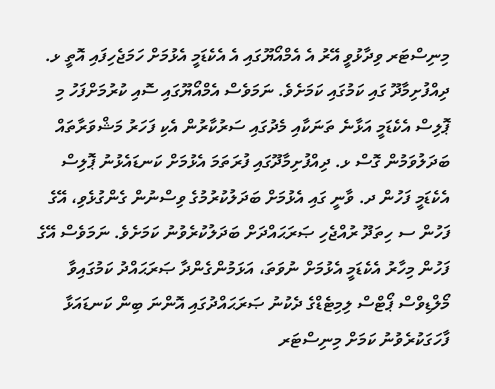މިނިސްޓަރ ވިދާޅުވީ އޭރު އެ އެމްއޯޔޫގައި އެ އެކެޑަމީ އެޅުމަށް ހަމަޖެހިފައި އޮތީ ޅ. ދިއްފުށިމާދޫ ގައި ކަމުގައި ކަމަށެވެ. ނަމަވެސް އެމްއޯޔޫގައި ސޮއި ކުރުމަށްފަހު މި ޕޮލިސް އެކެޑަމީ އަޅާނެ ތަނަކާއި މެދުގައި ސަރުކާރުން އެކި ފަހަރު މަޝްވަރާތައް ބަދަލުވަމުން ގޮސް ޅ. ދިއްފުށިމާދޫގައި ފުރަތަމަ އެޅުމަށް ކަނޑައެޅުނު ޕޮލިސް އެކެޑަމީ ފަހުން ދ. ވާނީ ގައި އެޅުމަށް ބަދަލުކުރުމުގެ ވިސްނުން ގެންގުޅެވި، އޭގެ ފަހުން ސ ހިތަދޫ ރުއްޖެހި ޞަރަޙައްދަށް ބަދަލުކުރެވުނު ކަމަށެވެ. ނަމަވެސް އޭގެ ފަހުން މިހާރު އެކެޑަމީ އެޅުމަށް ނުވަތަ، އަޅަމުންގެންދާ ޞަރަޙައްދު ކަމުގައިވާ މޯލްޑިވްސް ޕޯޓްސް ލިމިޓެޑްގެ ދެކުނު ޞަރަޙައްދުގައި އޮންނަ ބިން ކަނޑައަޅާ ފާހަގަކުރެވުނު ކަމަށް މިނިސްޓަރ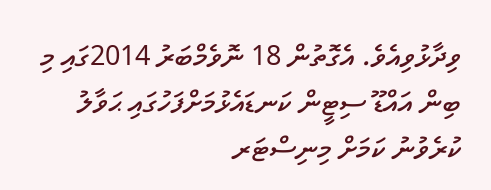ވިދާޅުވިއެވެ. އެގޮތުން 18 ނޮވެމްބަރު 2014ގައި މި ބިން އައްޑޫ ސިޓީން ކަނޑައެޅުމަށްފަހުގައި ޙަވާލު ކުރެވުނު ކަމަށް މިނިސްޓަރ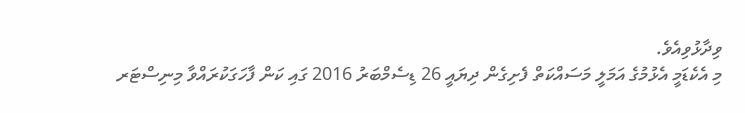ވިދާޅުވިއެވެ.
މި އެކެޑަމީ އެޅުމުގެ އަމަލީ މަސައްކަތް ފެށިގެން ދިޔައީ 26 ޑިސެމްބަރު 2016 ގައި ކަން ފާހަގަކުރައްވާ މިނިސްޓަރ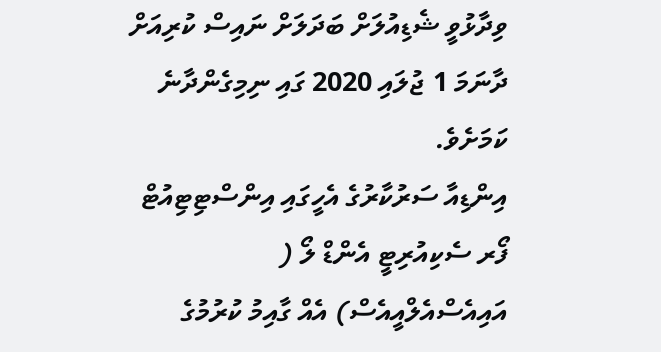ވިދާޅުވީ ޝެޑިއުލަށް ބަދަލަށް ނައިސް ކުރިއަށް ދާނަމަ 1 ޖުލައި 2020 ގައި ނިމިގެންދާނެ ކަމަށެވެ.
އިންޑިއާ ސަރުކާރުގެ އެހީގައި އިންސްޓިޓިއުޓް ފޯރ ސެކިއުރިޓީ އެންޑް ލޯ ( އައިއެސްއެލްއީއެސް) އެއް ގާއިމު ކުރުމުގެ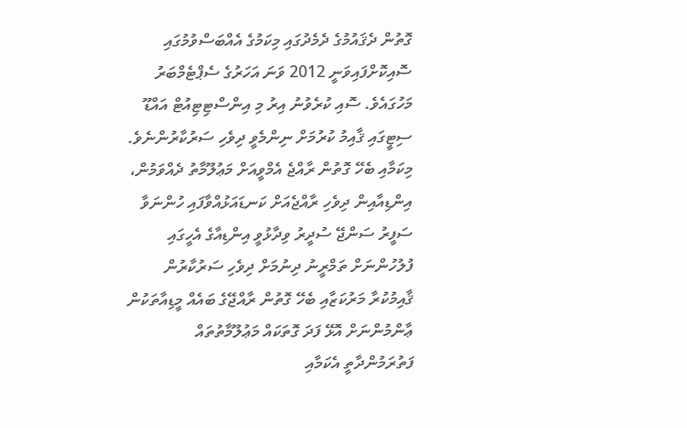ގޮތުން ދެޤައުމުގެ ދެމެދުގައި މިކަމުގެ އެއްބަސްވުމުގައި ސޮއިކޮށްފައިވަނީ 2012 ވަނަ އަހަރުގެ ސެޕްޓެމްބަރު މަހުގައެވެ. ސޮއި ކުރެވުނު އިރު މި އިންސްޓިޓިއުޓް އައްޑޫ ސިޓީގައި ޤާއިމު ކުރުމަށް ނިންމެވީ ދިވެހި ސަރުކާރުންނެވެ.
މިކަމާއި ބެހޭ ގޮތުން ރާއްޖެ އެމްވީއަށް މަޢުލޫމާތު ދެއްވަމުން، އިންޑިއާއިން ދިވެހި ރާއްޖެއަށް ކަނޑައަޅުއްވާފައި ހުންނަވާ ސަފީރު ސަންޖޭ ސުދީރު ވިދާޅުވީ އިންޑިއާގެ އެހީގައި ފުލުހުންނަށް ތަމްރީނު ދިނުމަށް ދިވެހި ސަރުކާރުން ޤާއިމުކުރާ މަރުކަޒާއި ބެހޭ ގޮތުން ރާއްޖޭގެ ބައެއް މީޑިއާތަކުން ޢާންމުންނަށް އޮޅޭ ފަދަ ގޮތަކައް މަޢުލޫމާތުތައް ފަތުރަމުންދާތީ އެކަމާއި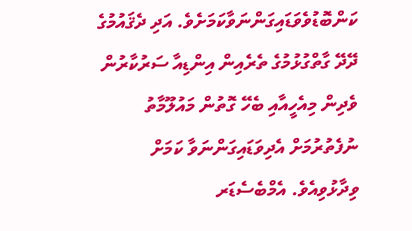ކަންބޮޑުވެވަޑައިގަންނަވާކަމަށެވެ. އަދި ދެޤައުމުގެ ދޭދޭ ގާތްގުޅުމުގެ ތެރެއިން އިންޑިއާ ސަރުކާރުން ވެދިން މިއެހީއާއި ބެހޭ ގޮތުން މައުލޫމާތު ނުފެތުރުމަށް އެދިވަޑައިގަންނަވާ ކަމަށް ވިދާޅުވިއެވެ. އެމްބެސެޑަރ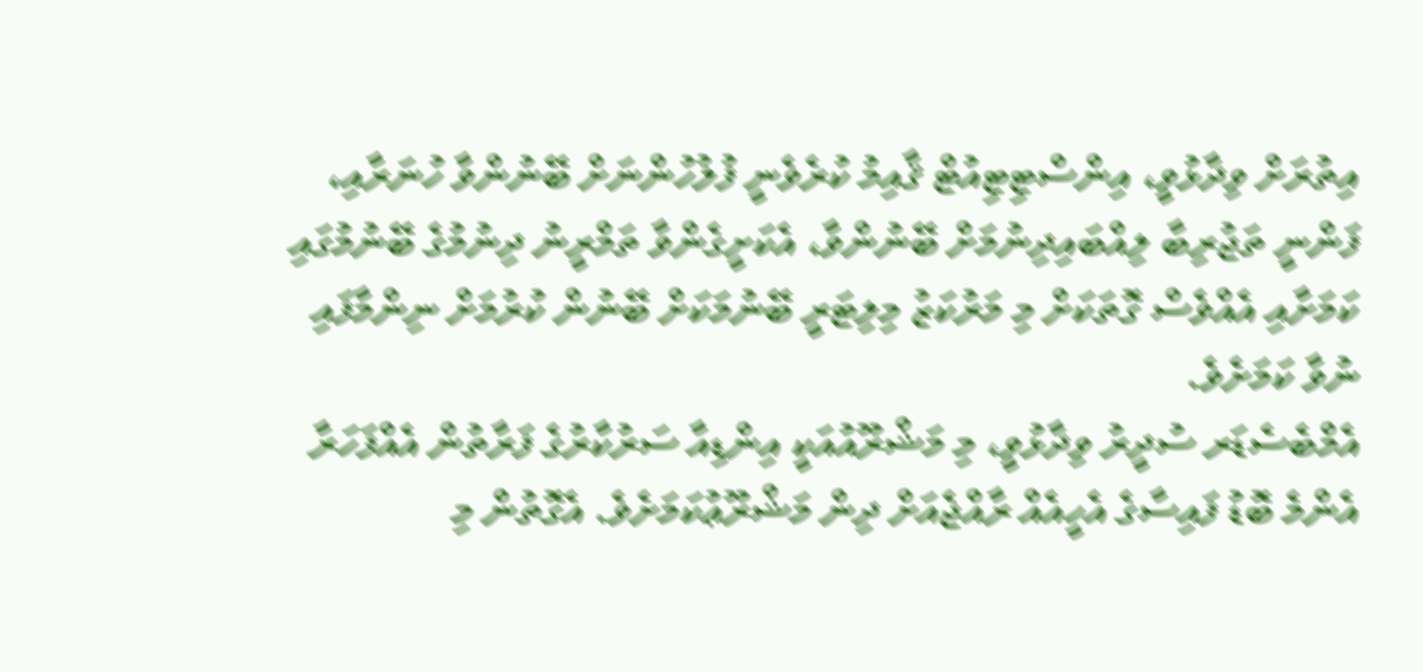އިތުރަށް ވިދާޅުވީ، އިންސްޓިޓިއުޓް ޤާއިމު ކުރެވެނީ ފުލުހުންނަށް ބޭނުންވާ ހުނަރާއި، ފަންނީ ތަޖުރިބާ ލިއްބައިދިނުމަށް ބޭނުންވާ، އެކަށީގެންވާ ތަމްރީނު ދިނުމުގެ ބޭނުމުގައި ކަމަށާއި އެއްވެސް ގޮތަކަށް މި މަރުކަޒު މިލިޓަރީ ބޭނުމަކަށް ބޭނުން ކުރުމަށް ނިންމާފައި ނުވާ ކަމަށެވެ.
އެމްބެސެޑަރ ސުދީރު ވިދާޅުވީ، މި މަޝްރޫއުއަކީ އިންޑިއާ ސަރުކާރުގެ ފަރާތުން އެއްފަހަރާ އެންމެ ބޮޑު ފައިސާގެ އެހީއެއް ރާއްޖެއަށް ދިން މަޝްރޫޢުކަމަށެވެ. އެގޮތުން މި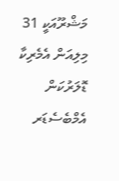މަޝްރޫއަކީ 31 މިލިއަން އެމެރިކާ ޑޮލަރުކަން އެމްބެސެޑަރ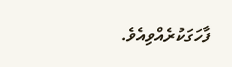ފާހަގަކުރެއްވިއެވެ.